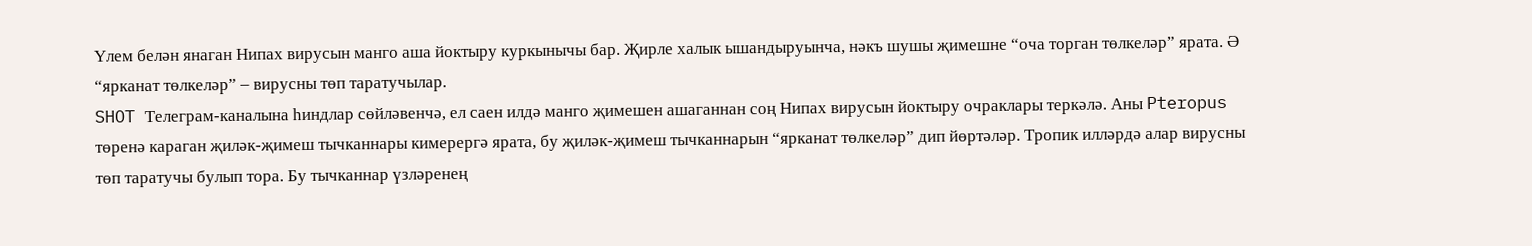Үлем белән янаган Нипах вирусын манго аша йоктыру куркынычы бар. Җирле халык ышандыруынча, нәкъ шушы җимешне “оча торган төлкеләр” ярата. Ә “ярканат төлкеләр” – вирусны төп таратучылар.
SHOT Телеграм-каналына һиндлар сөйләвенчә, ел саен илдә манго җимешен ашаганнан соң Нипах вирусын йоктыру очраклары теркәлә. Аны Pteropus төренә караган җиләк-җимеш тычканнары кимерергә ярата, бу җиләк-җимеш тычканнарын “ярканат төлкеләр” дип йөртәләр. Тропик илләрдә алар вирусны төп таратучы булып тора. Бу тычканнар үзләренең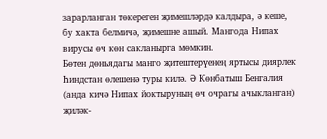зарарланган төкереген җимешләрдә калдыра, ә кеше, бу хакта белмичә, җимешне ашый. Мангода Нипах вирусы өч көн сакланырга мөмкин.
Бөтен дөньядагы манго җитештерүенең яртысы диярлек Һиндстан өлешенә туры килә. Ә Көнбатыш Бенгалия (анда кичә Нипах йоктыруның өч очрагы ачыкланган) җиләк-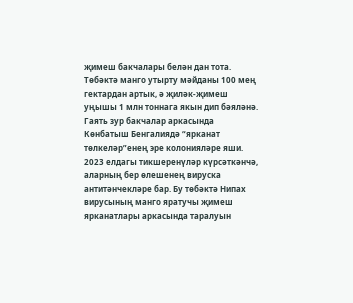җимеш бакчалары белән дан тота. Төбәктә манго утырту мәйданы 100 мең гектардан артык, ә җиләк-җимеш уңышы 1 млн тоннага якын дип бәяләнә. Гаять зур бакчалар аркасында Көнбатыш Бенгалиядә “ярканат төлкеләр”енең эре колонияләре яши. 2023 елдагы тикшеренүләр күрсәткәнчә, аларның бер өлешенең вируска антитәнчекләре бар. Бу төбәктә Нипах вирусының манго яратучы җимеш ярканатлары аркасында таралуын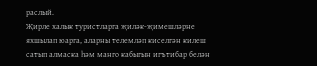раслый.
Җирле халык туристларга җиләк-җимешләрне яхшылап юарга, аларны телемләп киселгән килеш сатып алмаска һәм манго кабыгын игътибар белән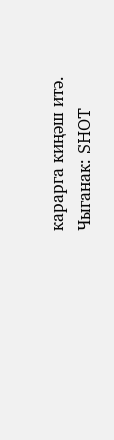карарга киңәш итә.
Чыганак: SHOT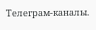Телеграм-каналы.